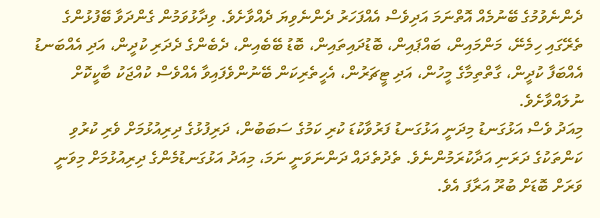ދެންނެވުމުގެ ބޭނުމެއް އޮތްނަމަ އަދިވެސް އެއްފަހަރު ދެންނެވިޔަ ދެއްވާށެވެ. ވިދާޅުވަމުން ގެންދަވާ ބޭފުޅުންގެ ތެރޭގައި ހިމެނޭ، މަންމައިން، ބައްޕައިން، ބޮޑުދައިތައިން، ބޮޑު ބޭބެއިން، ދެބެންގެ ދެދަރި ކުދީން، އަދި އެއްބަނޑު އެއްބަފާ ކުދީން، ގާތްތިމާގެ މީހުން، އަދި ޓީޗަރުން، އެހީތެރިކަން ބޭނުންވެފައިވާ އެއްވެސް ކުއްޖަކު ބާކީކޮށް ނުލައްވާށެވެ.
މިއަދު ވެސް އަޅުގަނޑު މިދަނީ އަޅުގަނޑު ފަރުވާކުޑަ ކުރި ކަމުގެ ސަބަބުން، ދަރިފުޅުގެ ދިރިއުޅުމަށް ވެރި ކުރުވި ކަންތަކުގެ ދަރަނި އަދާކުރަމުންނެވެ. ތެދުތެދައް ދަންނަވަނީ ނަމަ، މިއަދު އަޅުގަނޑުމެންގެ ދިރިއުޅުމަށް މިވަނީ ވަރަށް ބޮޑަށް ބުރޫ އަރާފަ އެވެ.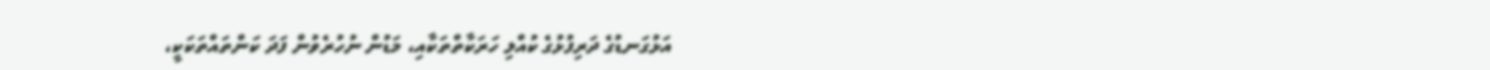އަޅުގަނޑުގެ ދަރިފުޅުގެ ކުއްލި ހަރަކާތްތަކާއި، މަޑުން ނުހުރެވުން ފަދަ ކަންތައްތަކަކީ،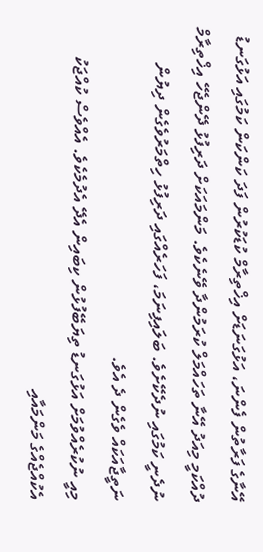އޭނާގެ ފަރާތުން ފެންނަ، އަޅުގަނަޑަށް އިޚްތިރާމް ކުޑަކުރުން ފަދަ ކަންކަން ކަމުގައި އަޅުގަނޑު ދުއްކަމީ މިއަދު އޭނާ ތަހައްމަލް ކުރަމުންދާ ވޭނެކެވެ. މަންމައަކަށް ދަރިފުޅު ދޭންޖެހޭ އިޚްތިރާމް ނުދެނީ ކަމުގައި ނުދެކޭށެވެ. ބަލައިފިނަމަ، ފަހަރެއްގައި ދަރިފުޅު ހިތްމަރުވެގެން ދިޔުން ނަތީޖާއަކައް ވެގެން ދެ އެވެ.
މިއީ ނުކުރެއްވުމަށް އަޅުގަނޑު ތިޔަބޭފުޅުން ކިބައިން އެދޭ އެދުމެކެވެ. އެއްވެސް ކުއްޖަކު އެކުއްޖެއްގެ މަންމައާއި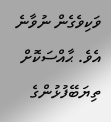ވަކިވެގެން ނުވާނެ އެވެ. ޙާއްސަކޮށް ތިޔަބޭފުޅުންގެ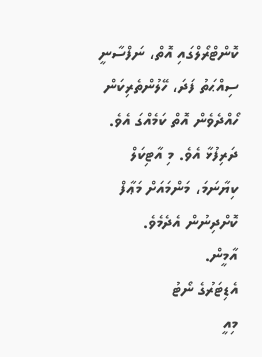ކޮންޓްރޯލްގައި އޮތް، ނަފްސާނީ ސިއްޙަތު ފަދަ، ހޭލުންތެރިކަން ހޯއްދެވެން އޮތް ކަމެއްގަ އެވެ.
ދަރިފުޅާ އެވެ. މި އާޓިކަލް ކިޔާނަމަ، މަންމައަށް މަޢާފް ކޮށްދިނުން އެދެމެވެ.
އާމީން.
އެޑިޓަރުގެ ނޯޓު
މިއީ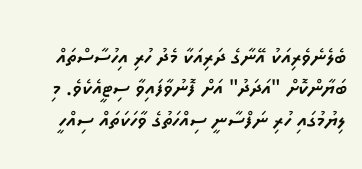ބެލެނެވެރިއަކު އޭނާގެ ދަރިއަކާ މެދު ހުރި އިހުސާސްތައް ބަޔާންކޮށް "އަދަދު" އަށް ފޮނުވާފައިވާ ސިޓީއެކެވެ. މި ލިޔުމުގައި ހުރި ނަފްސާނީ ސިއްހަތުގެ ވާހަކަތައް ސިއްހީ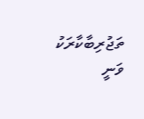ތަޖުރިބާކާރަކު ވަނީ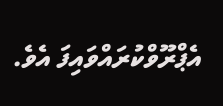އެޕްރޫވްކުރައްވައިފަ އެވެ.